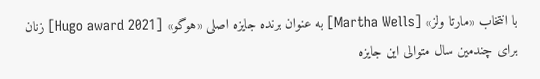با انتخاب «مارتا ولز» [Martha Wells] به عنوان برنده جایزه اصلی «هوگو» [Hugo award 2021] زنان برای چندمین سال متوالی این جایزه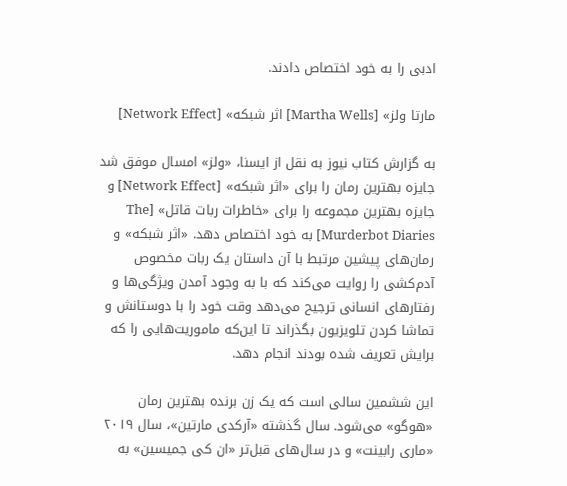ادبی را به خود اختصاص دادند.

مارتا ولز» [Martha Wells] اثر شبکه» [Network Effect]

به گزارش کتاب نیوز به نقل از ایسنا، «ولز» امسال موفق شد جایزه بهترین رمان را برای «اثر شبکه» [Network Effect] و جایزه بهترین مجموعه را برای «خاطرات ربات‌ قاتل» [The Murderbot Diaries] به خود اختصاص دهد. «اثر شبکه» و رمان‌های پیشین مرتبط با آن داستان یک ربات مخصوص آدم‌کشی را روایت می‌کند که با به وجود آمدن ویژگی‌ها و رفتارهای انسانی ترجیح می‌دهد وقت خود را با دوستانش و تماشا کردن تلویزیون بگذراند تا این‌که ماموریت‌هایی را که برایش تعریف شده بودند انجام دهد.

این ششمین سالی است که یک زن برنده بهترین رمان «هوگو» می‌شود. سال گذشته «آرکدی مارتین»، سال ۲۰۱۹ «ماری رابینت» و در سال‌های قبل‌تر «ان کی جمیسین» به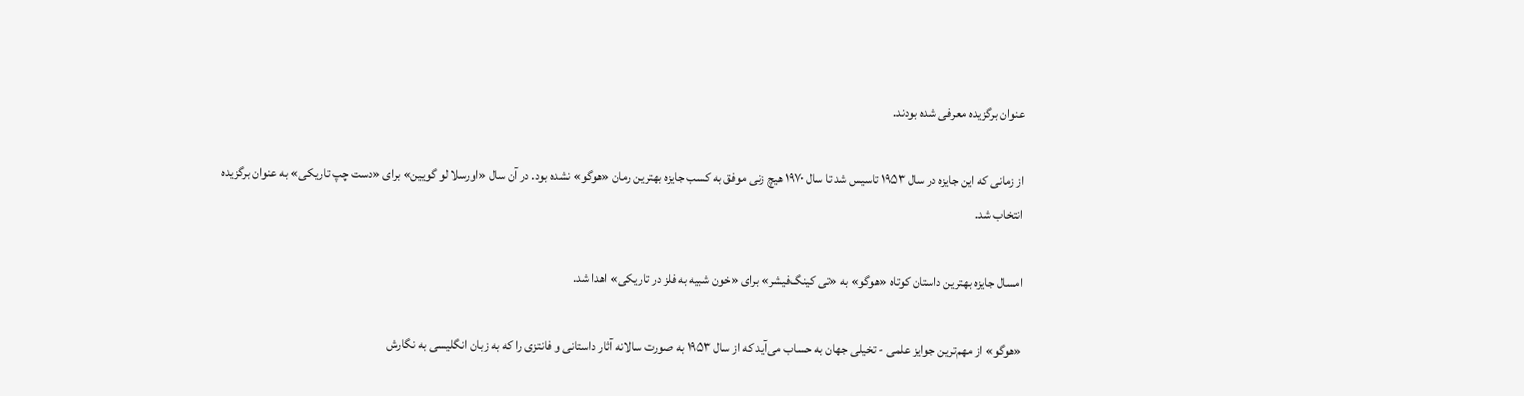عنوان برگزیده معرفی شده بودند.

از زمانی که این جایزه در سال ۱۹۵۳ تاسیس شد تا سال ۱۹۷۰ هیچ زنی موفق به کسب جایزه بهترین رمان «هوگو» نشده بود. در آن سال «اورسلا لو گویین» برای «دست چپ تاریکی» به عنوان برگزیده انتخاب شد.

امسال جایزه بهترین داستان کوتاه «هوگو» به «تی کینگ‌فیشر» برای «خون شبیه به فلز در تاریکی» اهدا شد.

«هوگو» از مهم‌ترین جوایز علمی - تخیلی جهان به حساب می‌آید که از سال ۱۹۵۳ به صورت سالانه آثار داستانی و فانتزی را که به زبان انگلیسی به نگارش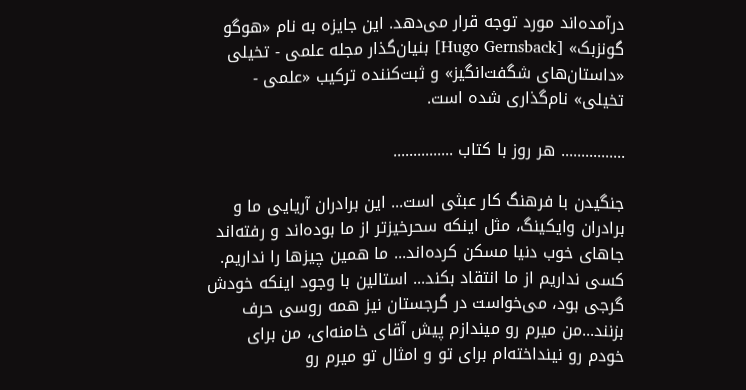درآمده‌اند مورد توجه قرار می‌دهد. این جایزه به نام «هوگو گونزبک» [Hugo Gernsback] بنیان‌گذار مجله علمی - تخیلی «داستان‌های شگفت‌انگیز» و ثبت‌کننده‌ ترکیب «علمی - تخیلی» نام‌گذاری شده است.

................ هر روز با کتاب ...............

جنگیدن با فرهنگ کار عبثی است... این برادران آریایی ما و برادران وایکینگ، مثل اینکه سحرخیزتر از ما بوده‌اند و رفته‌اند جاهای خوب دنیا مسکن کرده‌اند... ما همین چیزها را نداریم. کسی نداریم از ما انتقاد بکند... استالین با وجود اینکه خودش گرجی بود، می‌خواست در گرجستان نیز همه روسی حرف بزنند...من میرم رو میندازم پیش آقای خامنه‌ای، من برای خودم رو نینداخته‌ام برای تو و امثال تو میرم رو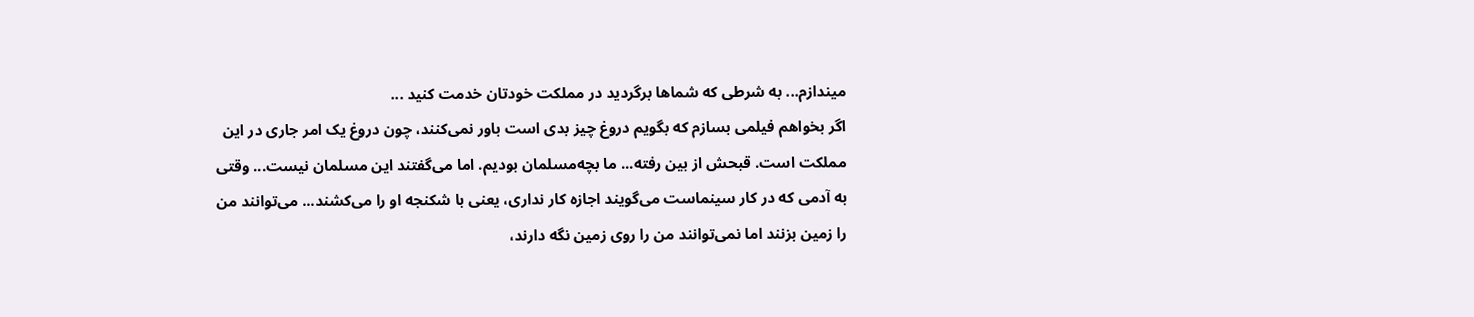میندازم... به شرطی که شماها برگردید در مملکت خودتان خدمت کنید ...
اگر بخواهم فیلمی بسازم که بگویم دروغ چیز بدی است باور نمی‌کنند، چون دروغ یک امر جاری در این مملکت است. قبحش از بین رفته... ما بچه‌مسلمان بودیم. اما می‌گفتند این مسلمان نیست... وقتی به آدمی که در کار سینماست می‌گویند اجازه کار نداری، یعنی با شکنجه او را می‌کشند... می‌توانند من را زمین بزنند اما نمی‌توانند من را روی زمین نگه دارند،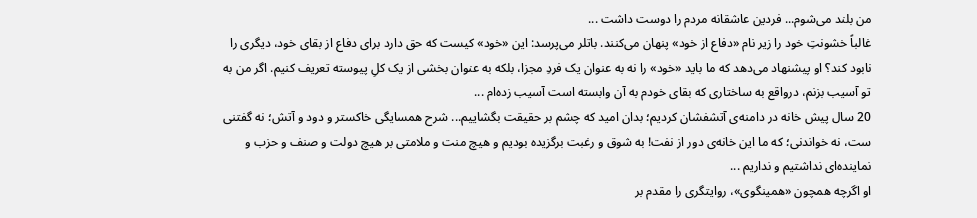من بلند می‌شوم... فردین عاشقانه مردم را دوست داشت ...
غالباً خشونتِ خود را زیر نام «دفاع از خود» پنهان می‌کنند. باتلر می‌پرسد: این «خود» کیست که حق دارد برای دفاع از بقای خود، دیگری را نابود کند؟ او پیشنهاد می‌دهد که ما باید «خود» را نه به عنوان یک فردِ مجزا، بلکه به عنوان بخشی از یک کلِ پیوسته تعریف کنیم. اگر من به تو آسیب بزنم، درواقع به ساختاری که بقای خودم به آن وابسته است آسیب زده‌ام ...
20 سال پیش خانه در دامنه‌ی آتشفشان کردیم؛ بدان امید که چشم بر حقیقت بگشاییم... شرح همسایگی خاکستر و دود و آتش؛ نه گفتنی ست، نه خواندنی؛ که ما این خانه‌ی دور از نفت! به شوق و رغبت برگزیده بودیم و هیچ منت و ملامتی بر هیچ دولت و صنف و حزب و نماینده‌ای نداشتیم و نداریم ...
او اگرچه همچون «همینگوی»، روایتگری را مقدم بر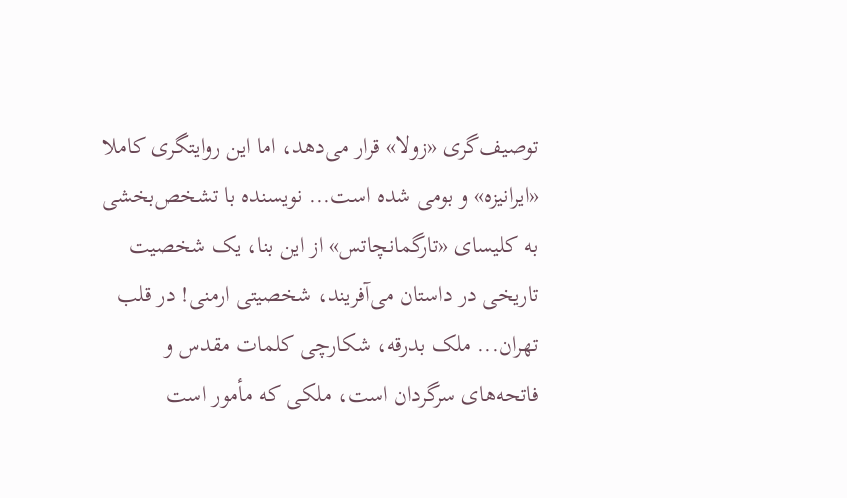توصیف‌گری «زولا» قرار می‌دهد، اما این روایتگری کاملا «ایرانیزه» و بومی شده است... نویسنده با تشخص‌بخشی به کلیسای «تارگمانچاتس» از این بنا، یک شخصیت تاریخی در داستان می‌آفریند، شخصیتی ارمنی! در قلب تهران... ملک بدرقه، شکارچی کلمات مقدس و فاتحه‌های سرگردان است، ملکی که مأمور است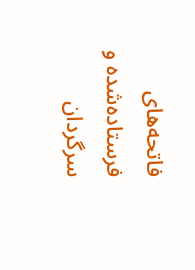فاتحه‌های فرستاده‌شده و سرگردان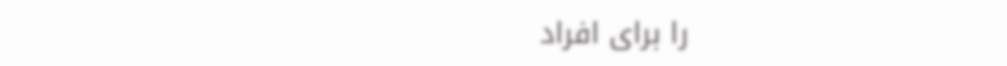را برای افراد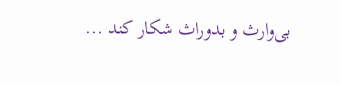بی‌وارث و بد‌وراث شکار کند ...